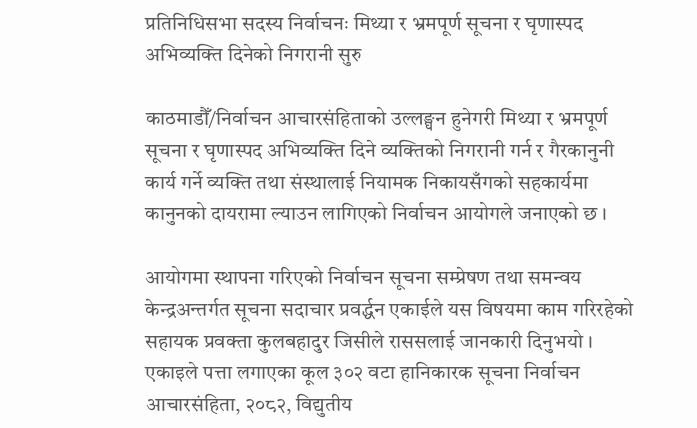प्रतिनिधिसभा सदस्य निर्वाचनः मिथ्या र भ्रमपूर्ण सूचना र घृणास्पद अभिव्यक्ति दिनेको निगरानी सुरु

काठमाडौँ/निर्वाचन आचारसंहिताको उल्लङ्घन हुनेगरी मिथ्या र भ्रमपूर्ण सूचना र घृणास्पद अभिव्यक्ति दिने व्यक्तिको निगरानी गर्न र गैरकानुनी कार्य गर्ने व्यक्ति तथा संस्थालाई नियामक निकायसँगको सहकार्यमा कानुनको दायरामा ल्याउन लागिएको निर्वाचन आयोगले जनाएको छ ।

आयोगमा स्थापना गरिएको निर्वाचन सूचना सम्प्रेषण तथा समन्वय केन्द्रअन्तर्गत सूचना सदाचार प्रवर्द्धन एकाईले यस विषयमा काम गरिरहेको सहायक प्रवक्ता कुलबहादुर जिसीले राससलाई जानकारी दिनुभयो । एकाइले पत्ता लगाएका कूल ३०२ वटा हानिकारक सूचना निर्वाचन आचारसंहिता, २०८२, विद्युतीय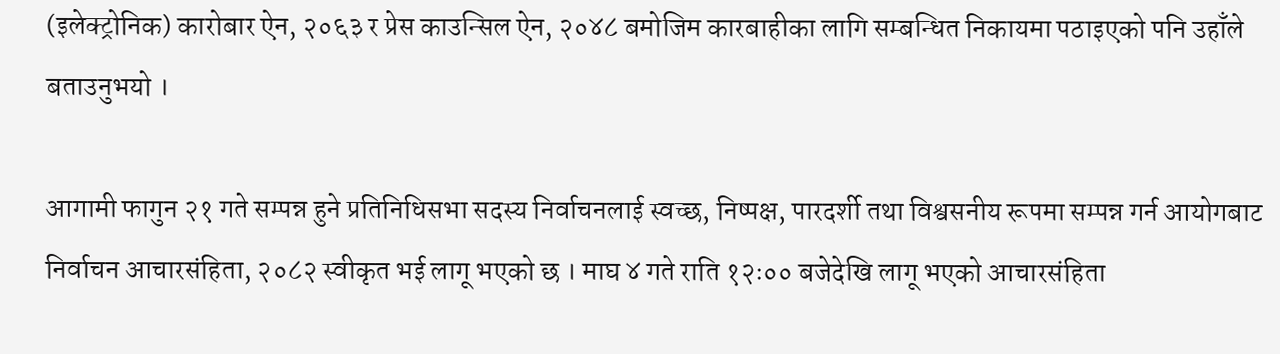(इलेक्ट्रोनिक) कारोबार ऐन, २०६३ र प्रेस काउन्सिल ऐन, २०४८ बमोजिम कारबाहीका लागि सम्बन्धित निकायमा पठाइएको पनि उहाँले बताउनुभयो ।

आगामी फागुन २१ गते सम्पन्न हुने प्रतिनिधिसभा सदस्य निर्वाचनलाई स्वच्छ, निष्पक्ष, पारदर्शी तथा विश्वसनीय रूपमा सम्पन्न गर्न आयोगबाट निर्वाचन आचारसंहिता, २०८२ स्वीकृत भई लागू भएको छ । माघ ४ गते राति १२ः०० बजेदेखि लागू भएको आचारसंहिता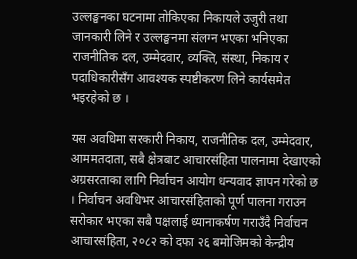उल्लङ्घनका घटनामा तोकिएका निकायले उजुरी तथा जानकारी लिने र उल्लङ्घनमा संलग्न भएका भनिएका राजनीतिक दल, उम्मेदवार, व्यक्ति, संस्था, निकाय र पदाधिकारीसँग आवश्यक स्पष्टीकरण लिने कार्यसमेत भइरहेको छ ।

यस अवधिमा सरकारी निकाय, राजनीतिक दल, उम्मेदवार, आममतदाता, सबै क्षेत्रबाट आचारसंहिता पालनामा देखाएको अग्रसरताका लागि निर्वाचन आयोग धन्यवाद ज्ञापन गरेको छ । निर्वाचन अवधिभर आचारसंहिताको पूर्ण पालना गराउन सरोकार भएका सबै पक्षलाई ध्यानाकर्षण गराउँदै निर्वाचन आचारसंहिता, २०८२ को दफा २६ बमोजिमको केन्द्रीय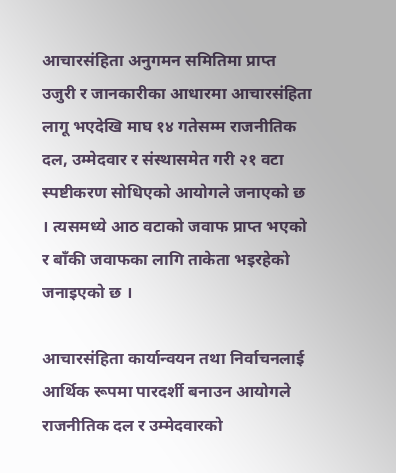आचारसंहिता अनुगमन समितिमा प्राप्त उजुरी र जानकारीका आधारमा आचारसंहिता लागू भएदेखि माघ १४ गतेसम्म राजनीतिक दल, उम्मेदवार र संस्थासमेत गरी २१ वटा स्पष्टीकरण सोधिएको आयोगले जनाएको छ । त्यसमध्ये आठ वटाको जवाफ प्राप्त भएको र बाँकी जवाफका लागि ताकेता भइरहेको जनाइएको छ ।

आचारसंहिता कार्यान्वयन तथा निर्वाचनलाई आर्थिक रूपमा पारदर्शी बनाउन आयोगले राजनीतिक दल र उम्मेदवारको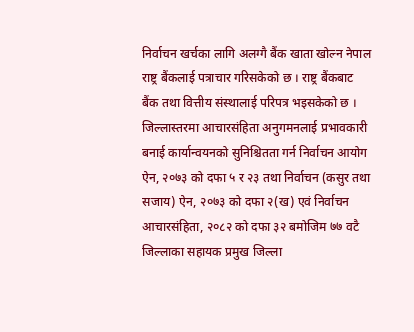निर्वाचन खर्चका लागि अलग्गै बैंक खाता खोल्न नेपाल राष्ट्र बैंकलाई पत्राचार गरिसकेको छ । राष्ट्र बैंकबाट बैंक तथा वित्तीय संस्थालाई परिपत्र भइसकेको छ । जिल्लास्तरमा आचारसंहिता अनुगमनलाई प्रभावकारी बनाई कार्यान्वयनको सुनिश्चितता गर्न निर्वाचन आयोग ऐन, २०७३ को दफा ५ र २३ तथा निर्वाचन (कसुर तथा सजाय) ऐन, २०७३ को दफा २(ख) एवं निर्वाचन आचारसंहिता, २०८२ को दफा ३२ बमोजिम ७७ वटै जिल्लाका सहायक प्रमुख जिल्ला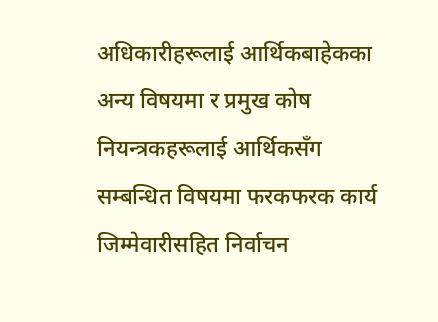अधिकारीहरूलाई आर्थिकबाहेकका अन्य विषयमा र प्रमुख कोष नियन्त्रकहरूलाई आर्थिकसँग सम्बन्धित विषयमा फरकफरक कार्य जिम्मेवारीसहित निर्वाचन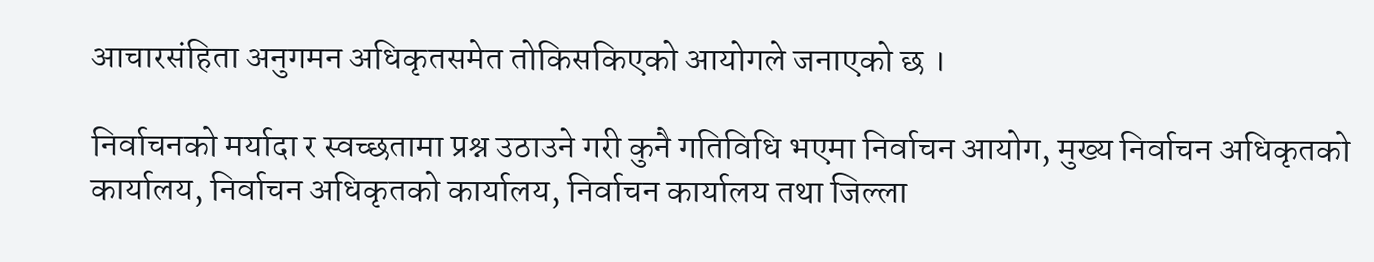आचारसंहिता अनुगमन अधिकृतसमेत तोकिसकिएको आयोगले जनाएको छ ।

निर्वाचनको मर्यादा र स्वच्छतामा प्रश्न उठाउने गरी कुनै गतिविधि भएमा निर्वाचन आयोग, मुख्य निर्वाचन अधिकृतको कार्यालय, निर्वाचन अधिकृतको कार्यालय, निर्वाचन कार्यालय तथा जिल्ला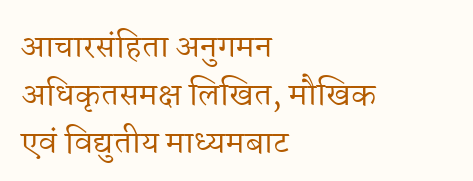आचारसंहिता अनुगमन अधिकृतसमक्ष लिखित, मौखिक एवं विद्युतीय माध्यमबाट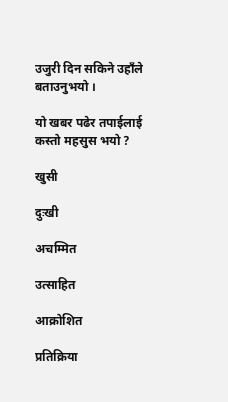उजुरी दिन सकिने उहाँले बताउनुभयो ।

यो खबर पढेर तपाईलाई कस्तो महसुस भयो ?

खुसी

दुःखी

अचम्मित

उत्साहित

आक्रोशित

प्रतिक्रिया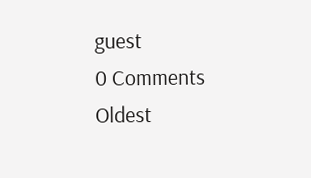guest
0 Comments
Oldest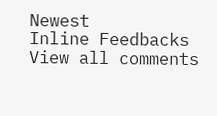Newest
Inline Feedbacks
View all comments